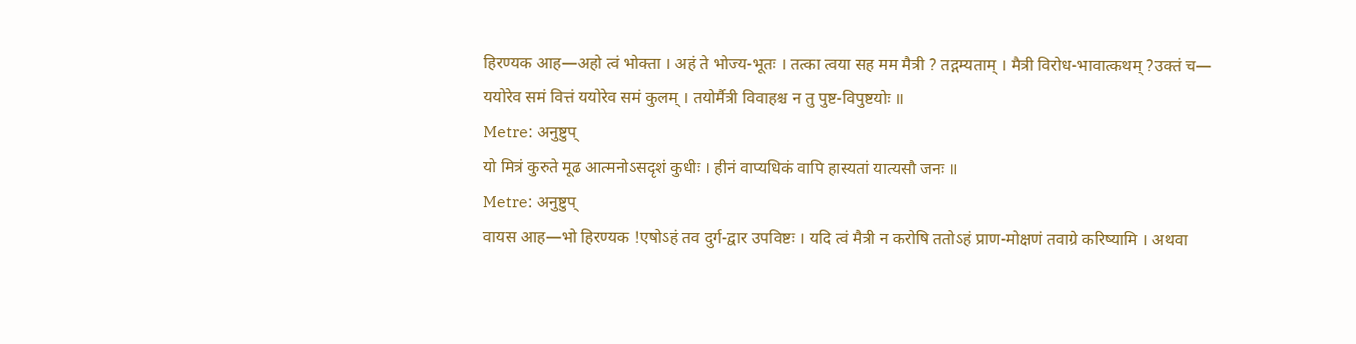हिरण्यक आह—अहो त्वं भोक्ता । अहं ते भोज्य-भूतः । तत्का त्वया सह मम मैत्री ? तद्गम्यताम् । मैत्री विरोध-भावात्कथम् ?उक्तं च—
ययोरेव समं वित्तं ययोरेव समं कुलम् । तयोर्मैत्री विवाहश्च न तु पुष्ट-विपुष्टयोः ॥
Metre: अनुष्टुप्
यो मित्रं कुरुते मूढ आत्मनोऽसदृशं कुधीः । हीनं वाप्यधिकं वापि हास्यतां यात्यसौ जनः ॥
Metre: अनुष्टुप्
वायस आह—भो हिरण्यक !एषोऽहं तव दुर्ग-द्वार उपविष्टः । यदि त्वं मैत्री न करोषि ततोऽहं प्राण-मोक्षणं तवाग्रे करिष्यामि । अथवा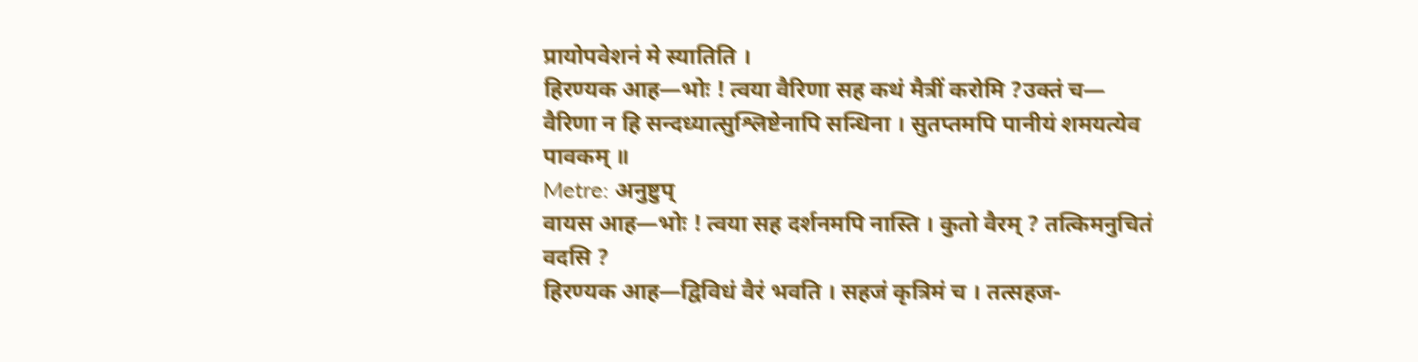प्रायोपवेशनं मे स्यातिति ।
हिरण्यक आह—भोः ! त्वया वैरिणा सह कथं मैत्रीं करोमि ?उक्तं च—
वैरिणा न हि सन्दध्यात्सुश्लिष्टेनापि सन्धिना । सुतप्तमपि पानीयं शमयत्येव पावकम् ॥
Metre: अनुष्टुप्
वायस आह—भोः ! त्वया सह दर्शनमपि नास्ति । कुतो वैरम् ? तत्किमनुचितं वदसि ?
हिरण्यक आह—द्विविधं वैरं भवति । सहजं कृत्रिमं च । तत्सहज-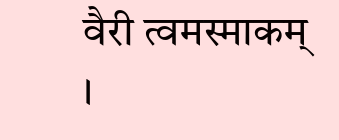वैरी त्वमस्माकम् ।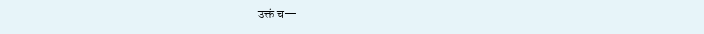उक्तं च—